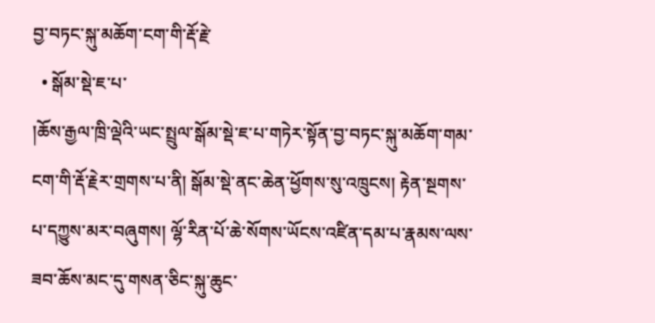བྱ་བཏང་སྐུ་མཆོག་ངག་གི་རྡོ་རྗེ་
  • སྒོམ་སྡེ་ཇ་པ་
།ཆོས་རྒྱལ་ཁྲི་ལྡེའི་ཡང་སྤྲུལ་སྒོམ་སྡེ་ཇ་པ་གཏེར་སྟོན་བྱ་བཏང་སྐུ་མཆོག་གམ་ངག་གི་རྡོ་རྗེར་གྲགས་པ་ནི། སྒོམ་སྡེ་ནང་ཆེན་ཕྱོགས་སུ་འཁྲུངས། རྟེན་སྔགས་པ་དཀྱུས་མར་བཞུགས། ལྷོ་རིན་པོ་ཆེ་སོགས་ཡོངས་འཛིན་དམ་པ་རྣམས་ལས་ཟབ་ཆོས་མང་དུ་གསན་ཅིང་སྐུ་ཆུང་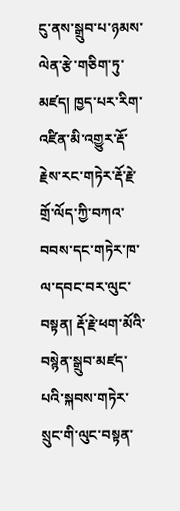ངུ་ནས་སྒྲུབ་པ་ཉམས་ལེན་རྩེ་གཅིག་ཏུ་མཛད། ཁྱད་པར་རིག་འཛིན་མི་འགྱུར་རྡོ་རྗེས་རང་གཏེར་རྡོ་རྗེ་གྲོ་ལོད་ཀྱི་བཀའ་བབས་དང་གཏེར་ཁ་ལ་དབང་བར་ལུང་བསྟན། རྡོ་རྗེ་ཕག་མོའི་བསྙེན་སྒྲུབ་མཛད་པའི་སྐབས་གཏེར་སྲུང་གི་ལུང་བསྟན་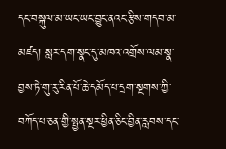དང་བསྐུལ་མ་ཡང་ཡང་བྱུང་ནའང་རྩིས་གདབ་མ་མཛད། སླར་དག་སྣང་དུ་མཁའ་འགྲོས་ལམ་སྣ་བྱས་ཏེ་གུ་རུ་རིན་པོ་ཆེ་དམོད་པ་དྲག་སྔགས་ཀྱི་བཀོད་པ་ཅན་གྱི་སྤྱན་སྔར་ཕྱིན་ཅིང་བྱིན་རླབས་དང་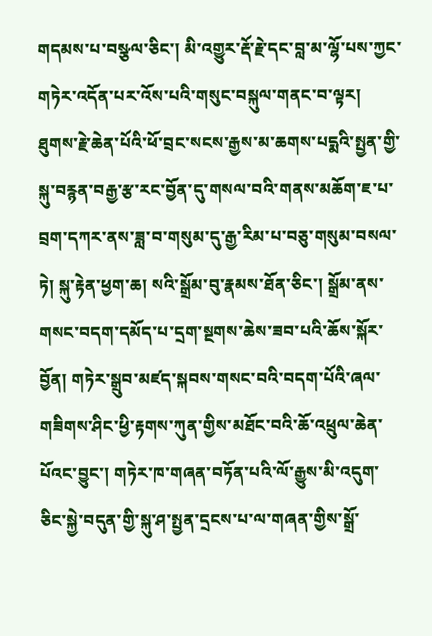གདམས་པ་བསྩལ་ཅིང་། མི་འགྱུར་རྡོ་རྗེ་དང་བླ་མ་ལྷོ་པས་ཀྱང་གཏེར་འདོན་པར་འོས་པའི་གསུང་བསྐུལ་གནང་བ་ལྟར། ཐུགས་རྗེ་ཆེན་པོའི་ཕོ་བྲང་སངས་རྒྱས་མ་ཆགས་པདྨའི་སྤྱན་གྱི་སྐུ་བརྙན་བརྒྱ་རྩ་རང་བྱོན་དུ་གསལ་བའི་གནས་མཆོག་ཇ་པ་བྲག་དཀར་ནས་ཟླ་བ་གསུམ་དུ་རྒྱ་རིམ་པ་བཅུ་གསུམ་བསལ་ཏེ། སྐུ་རྟེན་ཕྱག་ཆ། སའི་སྒྲོམ་བུ་རྣམས་ཐོན་ཅིང་། སྒྲོམ་ནས་གསང་བདག་དམོད་པ་དྲག་སྔགས་ཆེས་ཟབ་པའི་ཆོས་སྐོར་བྱོན། གཏེར་སྒྲུབ་མཛད་སྐབས་གསང་བའི་བདག་པོའི་ཞལ་གཟིགས་ཤིང་ཕྱི་རྟགས་ཀུན་གྱིས་མཐོང་བའི་ཆོ་འཕྲུལ་ཆེན་པོའང་བྱུང་། གཏེར་ཁ་གཞན་བཏོན་པའི་ལོ་རྒྱུས་མི་འདུག་ཅིང་སྐྱེ་བདུན་གྱི་སྐུ་ཤ་སྤྱན་དྲངས་པ་ལ་གཞན་གྱིས་སྒྲོ་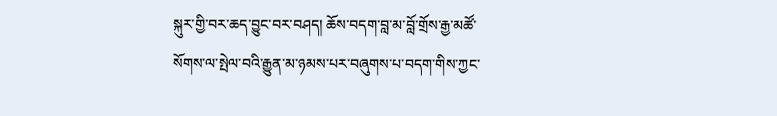སྐུར་གྱི་བར་ཆད་བྱུང་བར་བཤད། ཆོས་བདག་བླ་མ་བློ་གྲོས་རྒྱ་མཚོ་སོགས་ལ་སྤེལ་བའི་རྒྱུན་མ་ཉམས་པར་བཞུགས་པ་བདག་གིས་ཀྱང་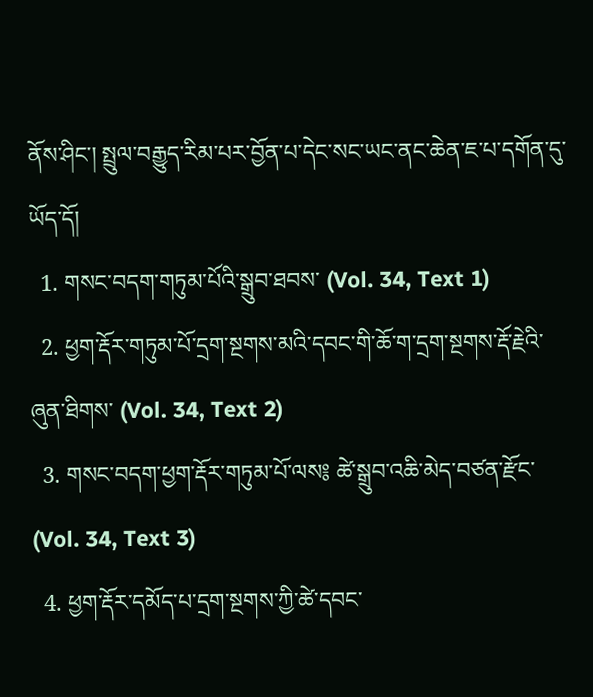ནོས་ཤིང་། སྤྲུལ་བརྒྱུད་རིམ་པར་བྱོན་པ་དེང་སང་ཡང་ནང་ཆེན་ཇ་པ་དགོན་དུ་ཡོད་དོ།
  1. གསང་བདག་གཏུམ་པོའི་སྒྲུབ་ཐབས་ (Vol. 34, Text 1)
  2. ཕྱག་རྡོར་གཏུམ་པོ་དྲག་སྔགས་མའི་དབང་གི་ཆོ་ག་དྲག་སྔགས་རྡོ་རྗེའི་ཞུན་ཐིགས་ (Vol. 34, Text 2)
  3. གསང་བདག་ཕྱག་རྡོར་གཏུམ་པོ་ལས༔ ཚེ་སྒྲུབ་འཆི་མེད་བཙན་རྫོང་ (Vol. 34, Text 3)
  4. ཕྱག་རྡོར་དམོད་པ་དྲག་སྔགས་ཀྱི་ཚེ་དབང་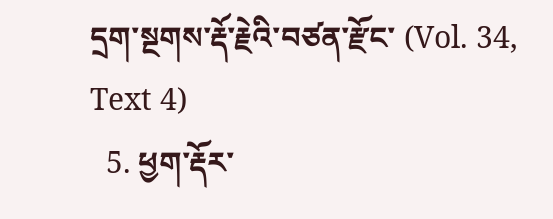དྲག་སྔགས་རྡོ་རྗེའི་བཙན་རྫོང་ (Vol. 34, Text 4)
  5. ཕྱག་རྡོར་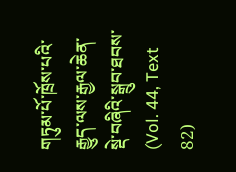གཏུམ་པོ་ཁྲོས་པའི་རྒྱུད་ལས་རྒྱལ་ཆེན་སྡེ་བཞིའི་སྒྲུབ་ཐབས་ (Vol. 44, Text 82)